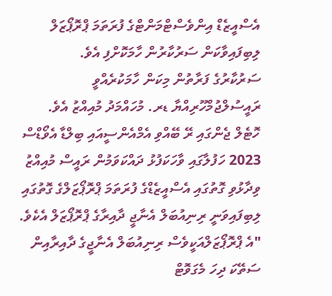އެސްއީޒެޑް އިންވެސްޓްމަންޓްގެ ފުރަތަމަ ޕްރޮޕޯޒަލް ލިބިފައިވާކަން ސަރުކާރުން ހާމަކޮށްފި އެވެ.
ސަރުކާރުގެ ފަރާތުން މިކަން ހާމަކުރެއްވީ ރައީސުލްޖުމްހޫރިއްޔާ ޑރ. މުހައްމަދު މުއިއްޒު އެވެ.
ހޮޓެލް ޖެންގައި ރޭ ބޭއްވި އެމްއެންސީއައި ބިލްޑާ އެވޯޑްސް 2023 ހަފުލާގައި ވާހަކަފުޅު ދައްކަވަމުން ރައީސް މުއިއްޒު ވިދާޅުވި ގޮތުގައި އެސްއީޒެޑްގެ ފުރަތަމަ ޕްރޮޕޯޒަލްގެ ގޮތުގައި ލިބިފައިވަނީ ރިނިއުބަލް އެނާޖީ ދާއިރާގެ ޕްރޮޕޯޒަލް އެކެވެ.
"އެ ޕްރޮޕޯޒަލްއަކީވެސް ރިނިއުބަލް އެނާޖީގެ ދާއިރާއިން ސަތޭކަ ދިހަ މެގަވޮޓް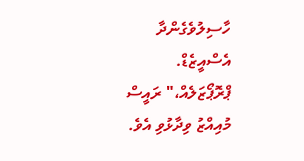ހާސިލުވެގެންދާ އެސްއީޒެޑް. ޕްރޮޕޯޒަލެއް،" ރައީސް މުއިއްޒު ވިދާޅުވި އެވެ.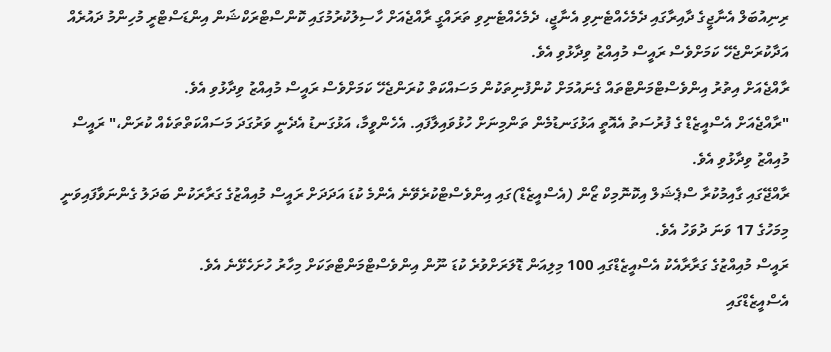ރިނިއުބަލް އެނާޖީގެ ދާއިރާގައި ދެމެހެއްޓެނިވި އެނާޖީ، ދެމެހެއްޓެނިވި ތަރައްގީ ރާއްޖެއަށް ހާސިލުކުރުމުގައި ކޮންސްޓްރަކްޝަން އިންޑަސްޓްރީ މުހިންމު ދައުރެއް އަދާކުރަންޖެހޭ ކަމަށްވެސް ރައީސް މުއިއްޒު ވިދާޅުވި އެވެ.
ރާއްޖެއަށް އިތުރު އިންވެސްޓްމަންޓްތައް ގެނައުމަށް ކުންފުނިތަކުން މަސައްކަތް ކުރަންޖެހޭ ކަމަށްވެސް ރައީސް މުއިއްޒު ވިދާޅުވި އެވެ.
"ރާއްޖެއަށް އެސްއީޒެޑް ގެ ފުރުސަތު އެއޮތީ އަޅުގަނޑުމެން ތަންމިނަށް ހުޅުވައިލާފައި. އެހެންވީމާ، އަޅުގަނޑު އެދެނީ ވަރުގަދަ މަސައްކަތްތަކެއް ކުރަން،" ރައީސް މުއިއްޒު ވިދާޅުވި އެވެ.
ރާއްޖޭގައި ގާއިމުކުރާ ސްޕެޝަލް އިކޮނޮމިކް ޒޯން (އެސްއީޒެޑް)ގައި އިންވެސްޓްކުރެވޭނެ އެންމެ ކުޑަ އަދަދަށް ރައީސް މުއިއްޒުގެ ގަރާރަކުން ބަދަލު ގެންނަވާފައިވަނީ މިމަހުގެ 17 ވަނަ ދުވަހު އެވެ.
ރައީސް މުއިއްޒުގެ ގަރާރާއެކު އެސްއީޒެޑްގައި 100 މިލިއަން ޑޮލަރަށްވުރެ ކުޑަ ނޫން އިންވެސްޓްމަންޓްތަކަށް މިހާރު ހުށަހެޅޭނެ އެވެ.
އެސްއީޒެޑްގައި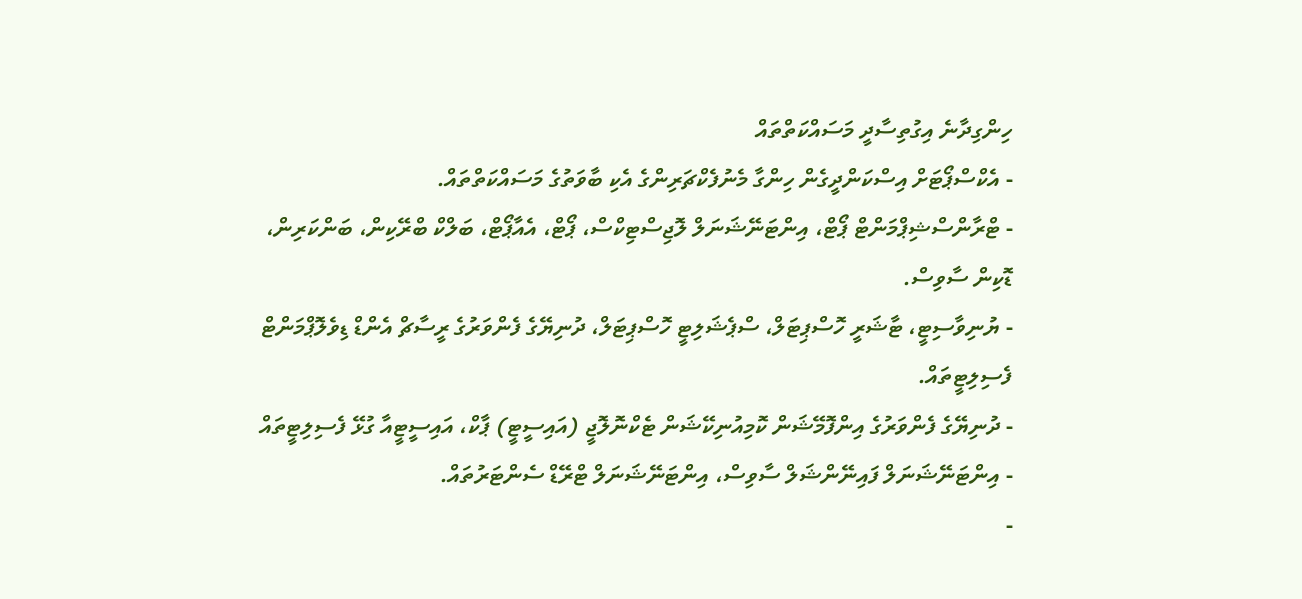ހިންގިދާނެ އިގުތިސާދީ މަސައްކަތްތައް
- އެކްސްޕޯޓަށް އިސްކަންދީގެން ހިންގާ މެނުފެކްޗަރިންގެ އެކި ބާވަތުގެ މަސައްކަތްތައް.
- ޓްރާންސްޝިޕްމަންޓް ޕޯޓް، އިންޓަނޭޝަނަލް ލޮޖިސްޓިކްސް، ޕޯޓް، އެއާޕޯޓް، ބަލްކް ބްރޭކިން، ބަންކަރިން، ޑޮކިން ސާވިސް.
- ޔުނިވާސިޓީ، ޓާޝަރީ ހޮސްޕިޓަލް، ސްޕެޝަލިޓީ ހޮސްޕިޓަލް، ދުނިޔޭގެ ފެންވަރުގެ ރީސާޗް އެންޑް ޑިވެލޮޕްމަންޓް ފެސިލިޓީތައް.
- ދުނިޔޭގެ ފެންވަރުގެ އިންފޮމޭޝަން ކޮމިއުނިކޭޝަން ޓެކްނޮލޮޖީ (އައިސީޓީ) ޕާކް، އައިސީޓީއާ ގުޅޭ ފެސިލިޓީތައް
- އިންޓަނޭޝަނަލް ފައިނޭންޝަލް ސާވިސް، އިންޓަނޭޝަނަލް ޓްރޭޑް ސެންޓަރުތައް.
-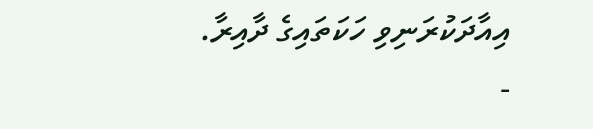އިއާދަކުރަނިވި ހަކަތައިގެ ދާއިރާ.
-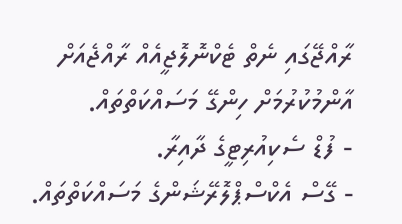ރާއްޖޭގައި ނެތް ޓެކްނޮލޮޖީއެއް ރާއްޖެއަށް އާންމުކުރުމަށް ހިންގޭ މަސައްކަތްތައް.
- ފުޑް ސެކިއުރިޓީގެ ދާއިރާ.
- ގޭސް އެކްސްޕްލޮރޭޝަންގެ މަސައްކަތްތައް.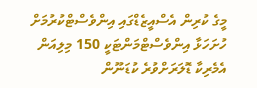މީގެ ކުރިން އެސްއީޒެޑްގައި އިންވެސްޓްކުރުމަށް ހުށަހަޅާ އިންވެސްޓްމަންޓަކީ 150 މިލިއަން އެމެރިކާ ޑޮލަރަށްވުރެ ކުޑަނޫން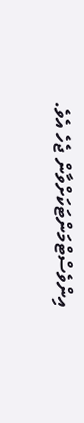އިންވެސްޓްމަންޓަކަށްވާން ޖެހެ އެވެ.